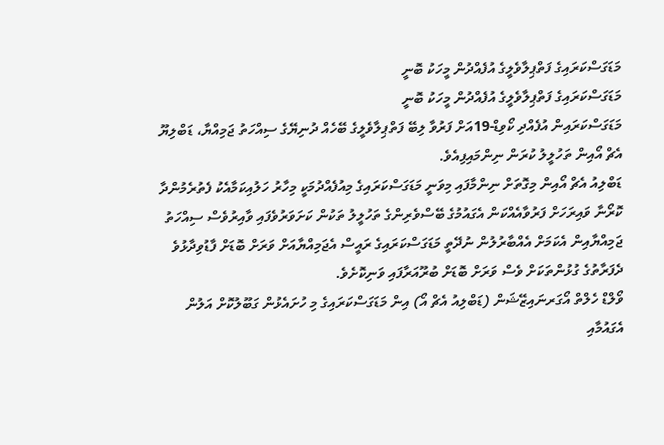މަޑަގަސްކަރައިގެ ފަތްޕިލާވެލީގެ އުފެއްދުން މީހަކު ބޮނީ
މަޑަގަސްކަރައިގެ ފަތްޕިލާވެލީގެ އުފެއްދުން މީހަކު ބޮނީ
މަޑަގަސްކަރައިން އުފެއްދި ކޯވިޑް-19އަށް ފަރުވާ ލިބޭ ފަތްޕިލާވެލީގެ ބޭހެއް ދުނިޔޭގެ ސިއްހަތު ޖަމިއްޔާ، ޑަބްލިޔޫ އެޗް އޯއިން ތަހުލީލު ކުރަން ނިންމައިފިއެވެ.
ޑަބްލިއު އެޗް އޯއިން މިގޮތަށް ނިންމާފައި މިވަނީ މަޑަގަސްކަރައިގެ މިއުފެއްދުމަކީ މިހާރު ހަލުއިކަމާއެކު ފެތުރެމުންދާ ކޮރޯނާ ވައިރަހަށް ފަރުވާއެއްކަން އެގައުމުގެ ބޭސްވެރިންގެ ތަހުލީލު ތަކުން ކަށަވަރުވެފައި ވާއިރުވެސް ސިއްހަތު ޖަމިއްޔާއިން އެކަމަށް އެއްބާރުލުން ނުދޭތީ މަޑަގަސްކަރައިގެ ރައީސް އެޖަމިއްޔާއަށް ވަރަށް ބޮޑަށް ފާޑުވިދާޅުވެ ދެފަރާތުގެ ގުޅުންތަކަށް ވެސް ވަރަށް ބޮޑަށް ބުރޫއަރާފައި ވަނިކޮށެވެ.
ވޯލްޑް ހެލްތް އޯގަރނައިޒޭޝަން (ޑަބްލިއު އެޗް އޯ) އިން މަޑަގަސްކަރައިގެ މި ހުށައެޅުން ގަބޫލުކޮށް އަލުން އެގައުމާއި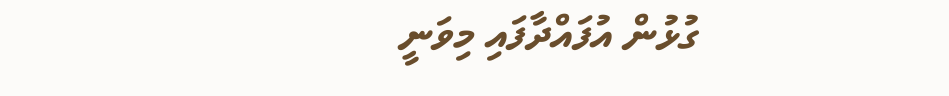ގުޅުން އުފައްދާފައި މިވަނީ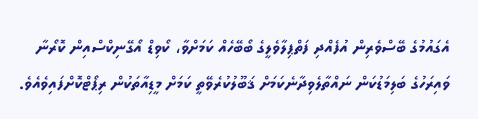އެގައުމުގެ ބޭސްވެރިން އުފެއްދި ފަތްޕިލާވެލީގެ ބޯބޭހެއް ކަމަށްވާ، ކޯވިޑް އޯގޭނިކްސްއިން ކޮރޯނާ ވައިރަހުގެ ބަލިމަޑުކަން ނައްތާލެވިދާނެކަމަށް ޤަބޫލުކުރެވޭތީ ކަމަށް މީޑިއާތަކުން ރިޕޯޓްކޮށްފައިވެއެވެ.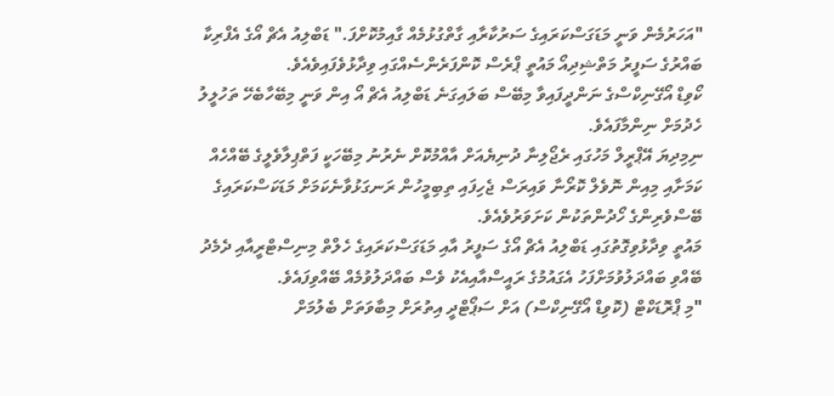"އަހަރުމެން ވަނީ މަޑަގަސްކަރައިގެ ސަރުކާރާއި ގާތްގުޅުމެއް ގާއިމުކޮށްފަ." ޑަބްލިއު އެޗް އޯގެ އެފްރިކާ ބައްރުގެ ސަފީރު މަތްޝިދިއޯ މައުތީ ޕްރެސް ކޮންފަރެންސެއްގައި ވިދާޅުވެފައިވެއެވެ.
ކޯވިޑް އޯގޭނިކްސްގެ ނަންދީފައިވާ މިބޭސް ބަލައިގަނެ ޑަބްލިއު އެޗް އޯ އިން ވަނީ މިބޭހާބެހޭ ތަހުލީލު ހެދުމަށް ނިންމާފައެވެ.
ނިމިދިޔަ އޭޕްރީލް މަހުގައި ރެޖޯލިނާ ދުނިޔެއަށް އާއްމުކޮށް ނެރުނު މިބޭހަކީ ފަތްޕިލާވެލީގެ ބޭއްހެއް ކަމަށާއި މިއިން ނޮވެލް ކޮރޯނާ ވައިރަސް ޖެހިފައި ތިބިމީހުން ރަނގަޅުވާނެކަމަށް މަޑަކަސްކަރައިގެ ބޭސްވެރިންގެ ހޯދުންތަކުން ކަށަވަރުވެއެވެ.
މައުތީ ވިދާޅުވިގޮތުގައި ޑަބްލިއު އެޗް އޯގެ ސަފީރު އާއި މަޑަގަސްކަރައިގެ ހެލްތް މިނިސްޓްރީއާއި ދެމެދު ބޭއްވި ބައްދަލުވުމަށްފަހު އެގައުމުގެ ރައީސްއާއިއެކު ވެސް ބައްދަލުވުމެއް ބޭއްވިފައެވެ.
"މި ޕްރޮޑަކްޓް (ކޮވިޑް އޯގޭނިކްސް) އަށް ސަޕޯޓްދީ އިތުރަށް މިބާވަތަށް ބެލުމަށް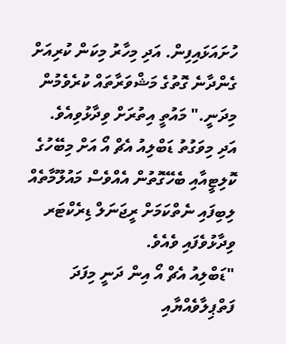ހުށައަޅައިފިން. އަދި މިހާރު މިކަން ކުރިއަށް ގެންދާނެ ގޮތުގެ މަޝްވަރާތައް ކުރެވެމުން މިދަނީ." މައުތީ އިތުރަށް ވިދާޅުވިއެވެ.
އަދި މިވަގުތު ޑަބްލިއު އެޗް އޯ އަށް މިބޭހުގެ ކޮލިޓީއާއި ބެހޭގޮތުން އެއްވެސް މައުލޫމާތެއް ލިބިފައި ނެތްކަމަށް ރީޖަނަލް ޑިރެކްޓަރ ވިދާޅުވެފައި ވެއެވެ.
"ޑަބްލިއު އެޗް އޯ އިން ދަނީ މިފަދަ ފަތްޕިލާވެއްޔާއި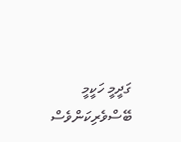ގަދީމީ ހަކީމީ ބޭސްވެރިކަންވެސް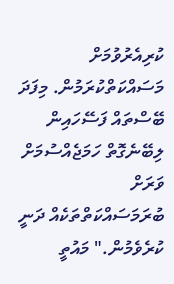ކުރިއެރުވުމަށް މަސައްކަތްކުރަމުން. މިފަދަ ބޭސްތައް ފަސޭހައިން ލިބޭނެގޮތް ހަމަޖެއްސުމަށް ވަރަށް ބުރަމަސައްކަތްތަކެއް ދަނީ ކުރެވެމުން." މައުތީ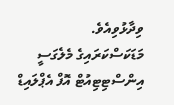ވިދާޅުވިއެވެ.
މަޑަކަސްކަރައިގެ މެލެގަސީ އިންސްޓިޓިއުޓް އޮފް އެޕްލައިޑް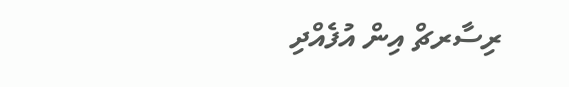ރިސާރޗް އިން އުފެއްދި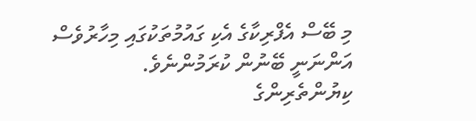މި ބޭސް އެފްރިކާގެ އެކި ގައުމުތަކުގައި މިހާރުވެސް އަންނަނީ ބޭނުން ކުރަމުންނެވެ.
ކިޔުންތެރިންގެ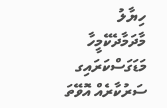ހިޔާލު
މާދަމާދެކޭމީހާ
މަޑަގަސްކަރައިގ ސަރުކާރެއް އޮވޭތަ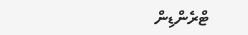ޓްރެންޑިން